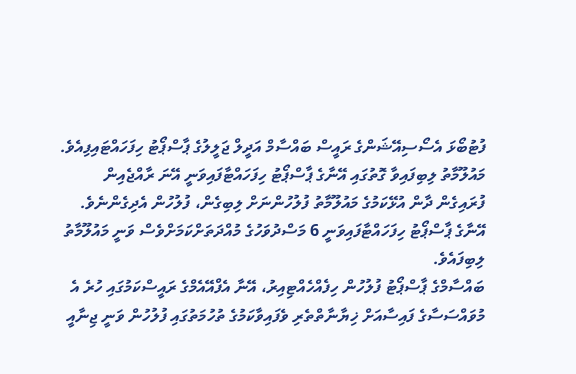ފުޓުބޯޅަ އެސޯސިއޭޝަންގެ ރައީސް ބައްސާމް އަދީލް ޖަލީލުގެ ޕާސްޕޯޓު ހިފަހައްޓައިފިއެވެ.
މައުލޫމާތު ލިބިފައިވާ ގޮތުގައި އޭނާގެ ޕާސްޕޯޓު ހިފަހައްޓާފައިވަނީ އޭނަ ރާއްޖެއިން ފުރައިގެން ދާން އުޅޭކަމުގެ މައުލޫމާތު ފުލުހުންނަށް ލިބިގެން، ފުލުހުން އެދިގެންނެވެ.
އޭނާގެ ޕާސްޕޯޓު ހިފަހައްޓާފައިވަނީ 6 މަސްދުވަހުގެ މުއްދަތަށްކަމަށްވެސް ވަނީ މައުލޫމާތު ލިބިފައެވެ.
ބައްސާމްގެ ޕާސްޕޯޓު ފުލުހުން ހިފެއްހެއްޓިއިރު، އޭނާ އެފްއޭއެމްގެ ރައީސްކަމުގައި ހުރެ އެ މުވައްސަސާގެ ފައިސާއަށް ޚިޔާނާތްތެރި ވެފައިވާކަމުގެ ތުހުމަތުގައި ފުލުހުން ވަނީ ޖިނާއީ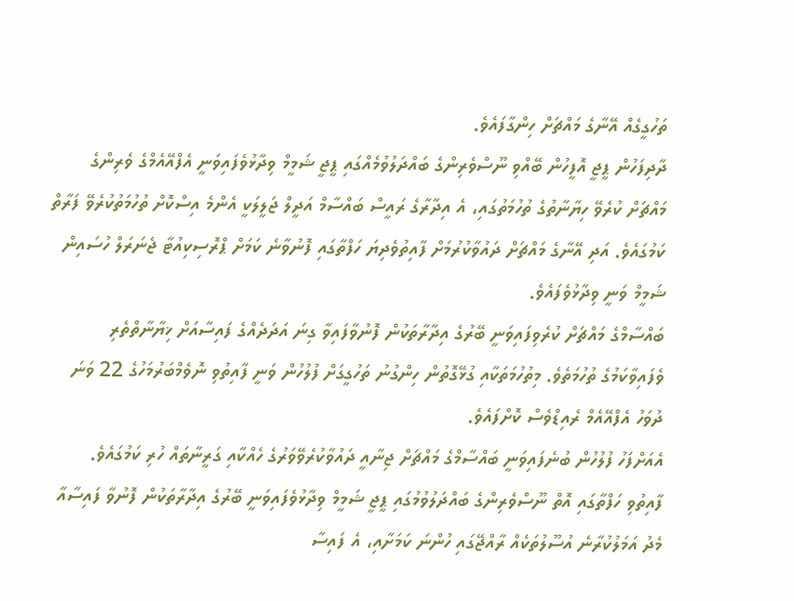ތަހުގީގެއް އޭނާގެ މައްޗަށް ހިންގާފައެވެ.
ދާދިފަހުން ޕީޖީ އޮފީހުން ބޭއްވި ނޫސްވެރިންގެ ބައްދަލުވުމެއްގައި ޕީޖީ ޝަމީމް ވިދާޅުވެފައިވަނީ އެފްއޭއެމްގެ ވެރިންގެ މައްޗަށް ކުރެވޭ ހިޔާނާތުގެ ތުހުމަތުގައި، އެ އިދާރާގެ ރައީސް ބައްސާމް އަދީލް ޖަލީލަކީ އެންމެ އިސްކޮށް ތުހުމަތުކުރެވޭ ފަރާތް ކަމުގައެވެ. އަދި އޭނާގެ މައްޗަށް ދައުވާކުރުމަށް ފާއިތުވެދިޔަ ހަފްތާގައި ފޮނުވާނެ ކަމަށް ޕްރޮސިކިއުޓާ ޖެނަރަލް ހުސައިން ޝަމީމް ވަނީ ވިދާޅުވެފައެވެ.
ބައްސާމްގެ މައްޗަށް ކުރެވިފައިވަނީ ބޭރުގެ އިދާރާތަކުން ފޮނުވާފައިވާ ގިނަ އަދަދެއްގެ ފައިސާއަށް ޚިޔާނާތްތެރި ވެފައިވާކަމުގެ ތުހުމަތެވެ. މިތުހުމަތަކާއި ގުޅޭގޮތުން ހިންގުނު ތަހުގީގަށް ފުލުހުން ވަނީ ފާއިތުވި ނޮވެމްބަރުމަހުގެ 22 ވަނަ ދުވަހު އެފްއޭއެމް ރެއިޑްވެސް ކޮށްފައެވެ.
އެއަށްފަހު ފުލުހުން ބުނެފައިވަނީ ބައްސާމްގެ މައްޗަށް ޖިނާއީ ދައުވާކުރެވޭވަރުގެ ހެއްކާއި ގަރީނާތައް ހުރި ކަމުގައެވެ.
ފާއިތުވި ހަފްތާގައި އޮތް ނޫސްވެރިންގެ ބައްދަލުވުމުގައި ޕީޖީ ޝަމީމް ވިދާޅުވެފައިވަނީ ބޭރުގެ އިދާރާތަކުން ފޮނުވާ ފައިސާއާ މެދު އަމަލުކުރާނެ އުސޫލުތަކެއް ރާއްޖޭގައި ހުންނަ ކަމަށާއި، އެ ފައިސާ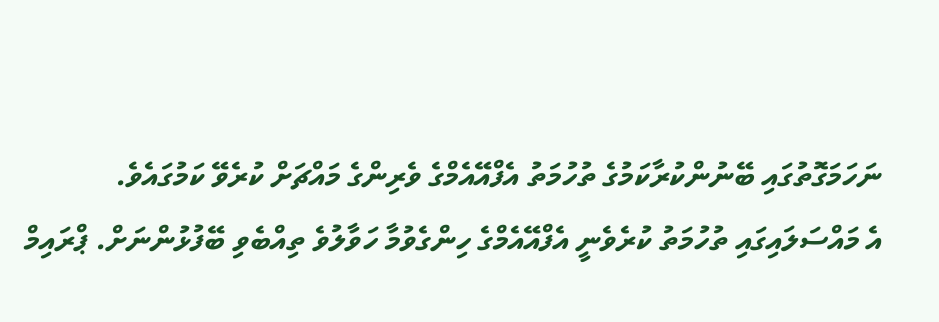ނަހަމަގޮތުގައި ބޭނުންކުރާކަމުގެ ތުހުމަތު އެފްއޭއެމްގެ ވެރިންގެ މައްޗަށް ކުރެވޭ ކަމުގައެވެ.
އެ މައްސަލައިގައި ތުހުމަތު ކުރެވެނީ އެފްއޭއެމްގެ ހިންގެވުމާ ހަވާލުވެ ތިއްބެވި ބޭފުޅުންނަށް. ޕްރައިމް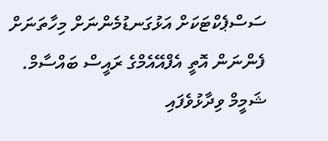ސަސްޕެކްޓަކަށް އަޅުގަނޑުމެންނަށް މިހާތަނަށް ފެންނަން އޮތީ އެފްއޭއެމްގެ ރައީސް ބައްސާމް.
ޝަމީމް ވިދާޅުވެފައި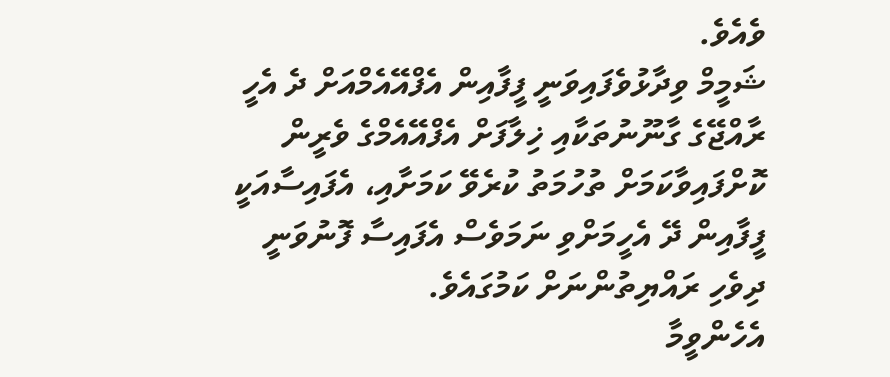ވެއެވެ.
ޝަމީމް ވިދާޅުވެފައިވަނީ ފީފާއިން އެފްއޭއެމްއަށް ދެ އެހީ ރާއްޖޭގެ ގާނޫނުތަކާއި ޚިލާފަށް އެފްއޭއެމްގެ ވެރީން ކޮށްފައިވާކަމަށް ތުހުމަތު ކުރެވޭ ކަމަށާއި، އެފައިސާއަކީ ފީފާއިން ދޭ އެހީމަށްވި ނަމަވެސް އެފައިސާ ފޮނުވަނީ ދިވެހި ރައްޔިތުންނަށް ކަމުގައެވެ.
އެހެންވީމާ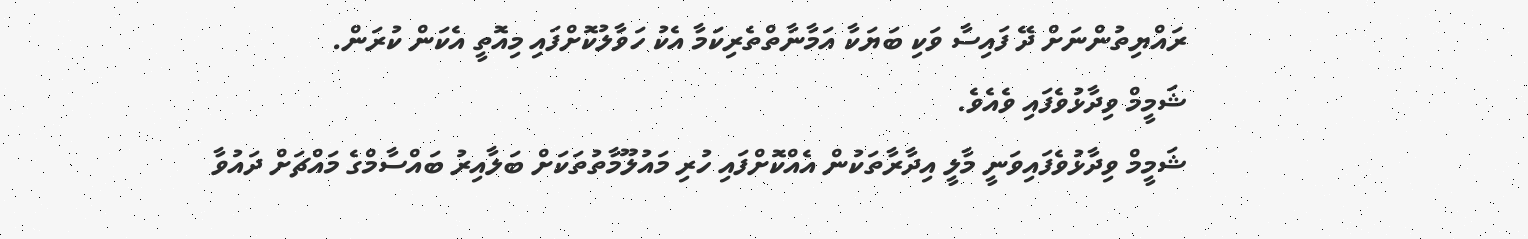ރައްޔިތުންނަށް ދޭ ފައިސާ ވަކި ބަޔަކާ އަމާނާތްތެރިކަމާ އެކު ހަވާލުކޮށްފައި މިއޮތީ އެކަން ކުރަން.
ޝަމީމް ވިދާޅުވެފައި ވެއެވެ.
ޝަމީމް ވިދާޅުވެފައިވަނީ މާލީ އިދާރާތަކުން އެއްކޮށްފައި ހުރި މައުލޫމާތުތަކަށް ބަލާއިރު ބައްސާމްގެ މައްޗަށް ދައުވާ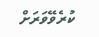ކުރެވޭވަރަށް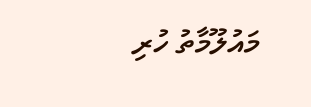މައުލޫމާތު ހުރި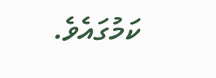ކަމުގައެވެ.